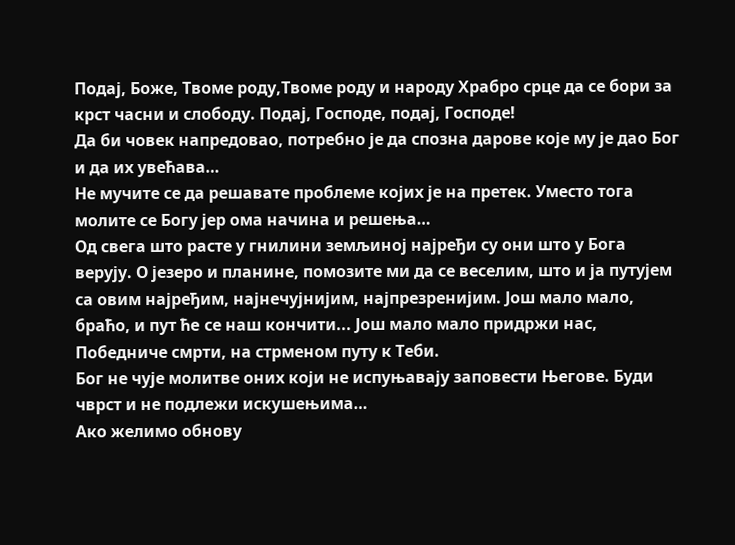Подај, Боже, Твоме роду,Твоме роду и народу Храбро срце да се бори за крст часни и слободу. Подај, Господе, подај, Господе!
Да би човек напредовао, потребно је да спозна дарове које му је дао Бог и да их увећава…
Не мучите се да решавате проблеме којих је на претек. Уместо тога молите се Богу јер ома начина и решења…
Од свега што расте у гнилини земљиној најређи су они што у Бога верују. О језеро и планине, помозите ми да се веселим, што и ја путујем са овим најређим, најнечујнијим, најпрезренијим. Још мало мало, браћо, и пут ћe се наш кончити... Још мало мало придржи нас, Победниче смрти, на стрменом путу к Теби.
Бог не чује молитве оних који не испуњавају заповести Његове. Буди чврст и не подлежи искушењима…
Ако желимо обнову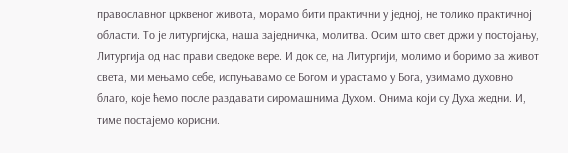православног црквеног живота, морамо бити практични у једној, не толико практичној области. То је литургијска, наша заједничка, молитва. Осим што свет држи у постојању, Литургија од нас прави сведоке вере. И док се, на Литургији, молимо и боримо за живот света, ми мењамо себе, испуњавамо се Богом и урастамо у Бога, узимамо духовно благо, које ћемо после раздавати сиромашнима Духом. Онима који су Духа жедни. И, тиме постајемо корисни.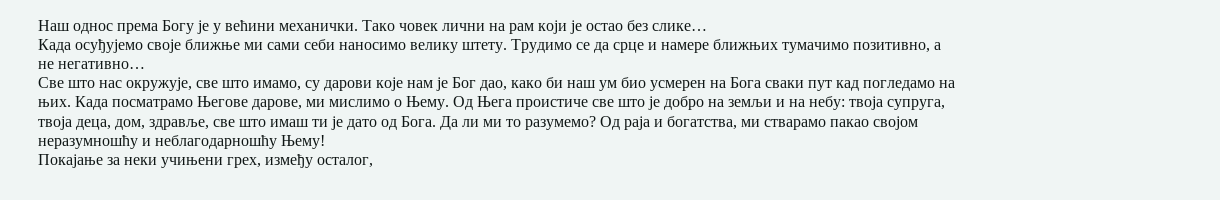Наш однос према Богу је у већини механички. Тако човек лични на рам који је остао без слике…
Када осуђујемо своје ближње ми сами себи наносимо велику штету. Трудимо се да срце и намере ближњих тумачимо позитивно, а не негативно…
Све што нас окружује, све што имамо, су дарови које нам је Бог дао, како би наш ум био усмерен на Бога сваки пут кад погледамо на њих. Када посматрамо Његове дарове, ми мислимо о Њему. Од Њега проистиче све што је добро на земљи и на небу: твоја супруга, твоја деца, дом, здравље, све што имаш ти је дато од Бога. Да ли ми то разумемо? Од раја и богатства, ми стварамо пакао својом неразумношћу и неблагодарношћу Њему!
Покајање за неки учињени грех, између осталог,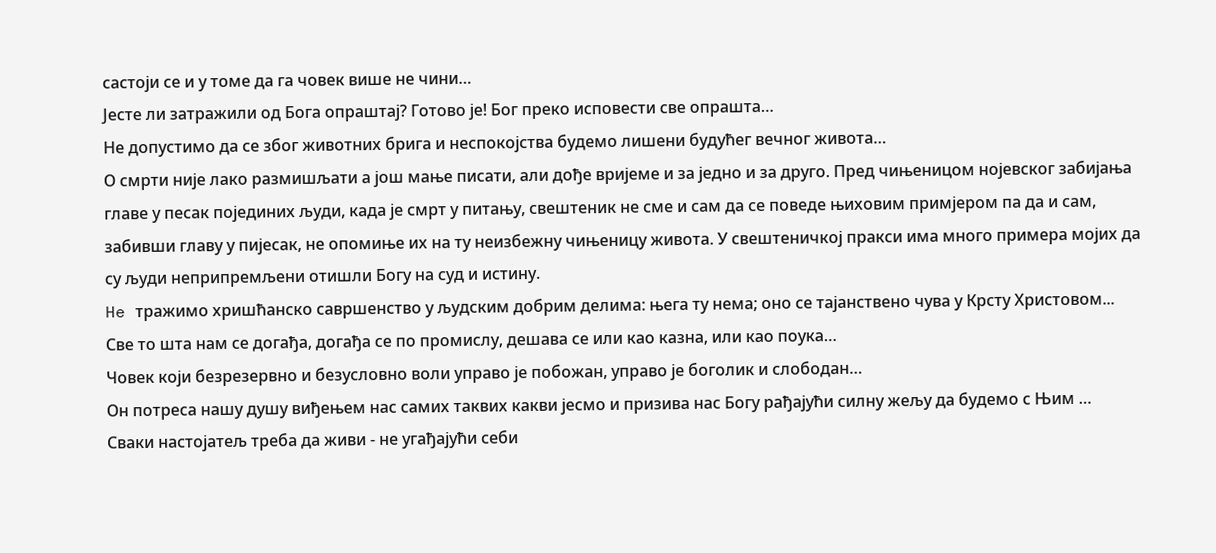састоји се и у томе да га човек више не чини…
Јесте ли затражили од Бога опраштај? Готово је! Бог преко исповести све опрашта…
Не допустимо да се због животних брига и неспокојства будемо лишени будућег вечног живота…
О смрти није лако размишљати а још мање писати, али дође вријеме и за једно и за друго. Пред чињеницом нојевског забијања главе у песак појединих људи, када је смрт у питању, свештеник не сме и сам да се поведе њиховим примјером па да и сам, забивши главу у пијесак, не опомиње их на ту неизбежну чињеницу живота. У свештеничкој пракси има много примера мојих да су људи неприпремљени отишли Богу на суд и истину.
He тражимо хришћанско савршенство у људским добрим делима: њега ту нема; оно се тајанствено чува у Крсту Христовом...
Све то шта нам се догађа, догађа се по промислу, дешава се или као казна, или као поука…
Човек који безрезервно и безусловно воли управо је побожан, управо је боголик и слободан…
Он потреса нашу душу виђењем нас самих таквих какви јесмо и призива нас Богу рађајући силну жељу да будемо с Њим …
Сваки настојатељ треба да живи - не угађајући себи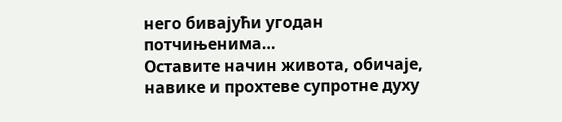него бивајући угодан потчињенима…
Оставите начин живота, обичаје, навике и прохтеве супротне духу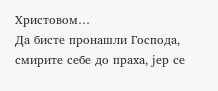Христовом…
Да бисте пронашли Господа, смирите себе до праха, јер се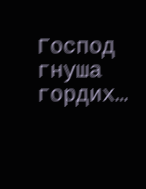Господ гнуша гордих…